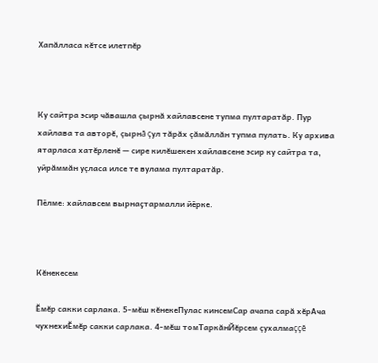Хапăлласа кĕтсе илетпĕр



Ку сайтра эсир чăвашла çырнă хайлавсене тупма пултаратăр. Пур хайлава та авторĕ, çырнă çул тăрăх çăмăллăн тупма пулать. Ку архива ятарласа хатĕрленĕ — сире килĕшекен хайлавсене эсир ку сайтра та, уйрăммăн уçласа илсе те вулама пултаратăр.

Пӗлме: хайлавсем вырнаҫтармалли йӗрке.



Кĕнекесем

Ĕмĕр сакки сарлака. 5-мĕш кĕнекеПулас кинсемСар ачапа сарă хĕрАча чухнехиĔмĕр сакки сарлака. 4-мĕш томТаркăнЙĕрсем çухалмаççĕ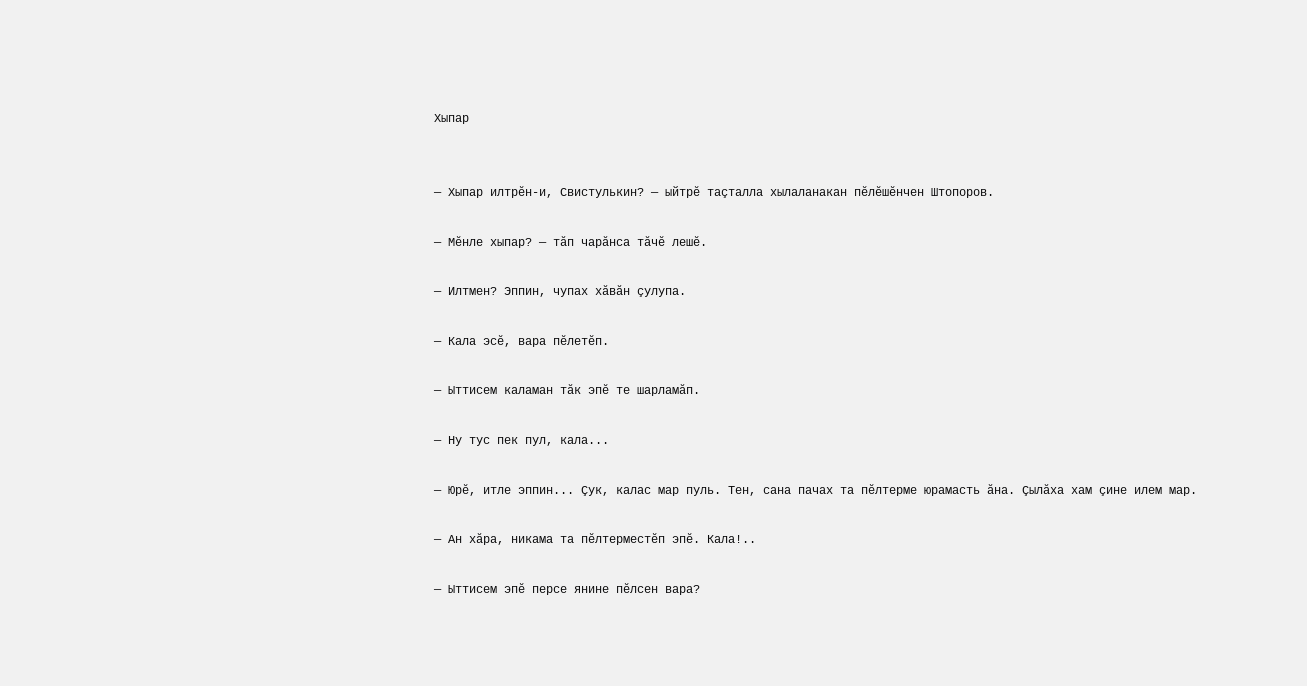Хыпар


— Хыпар илтрĕн-и, Свистулькин? — ыйтрĕ таçталла хылаланакан пĕлĕшĕнчен Штопоров.

— Мĕнле хыпар? — тăп чарăнса тăчĕ лешĕ.

— Илтмен? Эппин, чупах хăвăн çулупа.

— Кала эсĕ, вара пĕлетĕп.

— Ыттисем каламан тăк эпĕ те шарламăп.

— Ну тус пек пул, кала...

— Юрĕ, итле эппин... Çук, калас мар пуль. Тен, сана пачах та пĕлтерме юрамасть ăна. Çылăха хам çине илем мар.

— Ан хăра, никама та пĕлтерместĕп эпĕ. Кала!..

— Ыттисем эпĕ персе янине пĕлсен вара?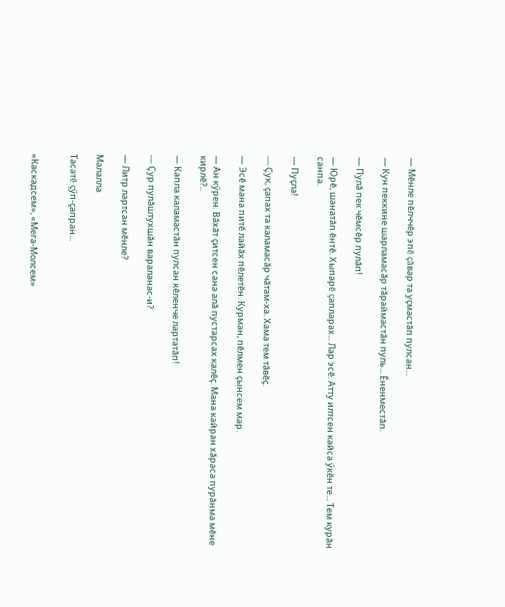— Мĕнле пĕлччĕр эпĕ çăвар та уçмастăп пулсан...

— Кун пеккине шарламасăр тăраймастăн пуль... Ĕненместăп.

— Пулă пек чĕмсĕр пулăп!

— Юрĕ, шанатăп ĕнтĕ. Хыпарĕ çапларах... Лар эсĕ. Атту илтсен кайса ӳкĕн те... Тем курăн санпа.

— Пуçла!

— Çук, çапах та каламасăр чăтам-ха. Хама тем тăвĕç.

— Эсĕ мана питĕ лайăх пĕлетĕн. Курман, пĕлмен çынсем мар.

— Ан кӳрен. Вăхăт çитсен сана алă пустарсах калĕç. Мана кайран хăраса пурăнма мĕне кирлĕ?..

— Капла каламастăн пулсан кĕленче лартатăп!

— Çур пулăштухшăн вараланас-и?

— Литр лартсан мĕнле?

Малалла

Тасатĕ çӳп-çапран...


«Каскадсем», «Мега-Молсем»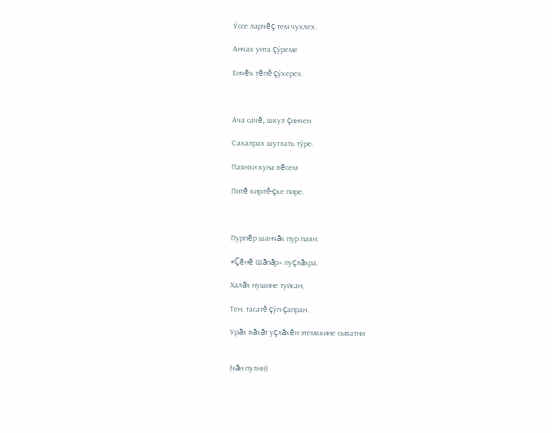Ӳссе ларчĕç тем чухлех.

Анчах унта çӳреме

Енчĕк тĕпĕ çӳхерех.



Ача сачĕ, шкул çинчен

Сахалрах шутлать тӳре.

Паянхи куна вĕсем

Питĕ кирлĕ-çке пире.



Пурпĕр шанчăк пур паян:

«Çĕнĕ Шăпăр» пуçлăхра.

Халăх нушине туйсан,

Тен, тасатĕ çӳп-çапран.

Урăх вăхăт уçлăхĕн этемккине сыватни


(чăн пулни)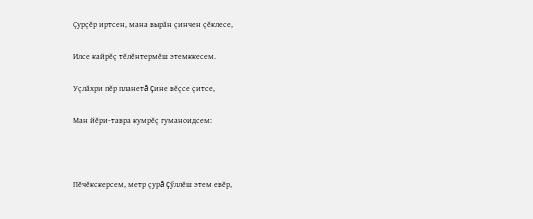Çурçĕр иртсен, мана вырăн çинчен çĕклесе,

Илсе кайрĕç тĕлĕнтермĕш этемккесем.

Уçлăхри пĕр планетă çине вĕçсе çитсе,

Ман йĕри-тавра кумрĕç гуманоидсем:



Пĕчĕкскерсем, метр çурă çӳллĕш этем евĕр,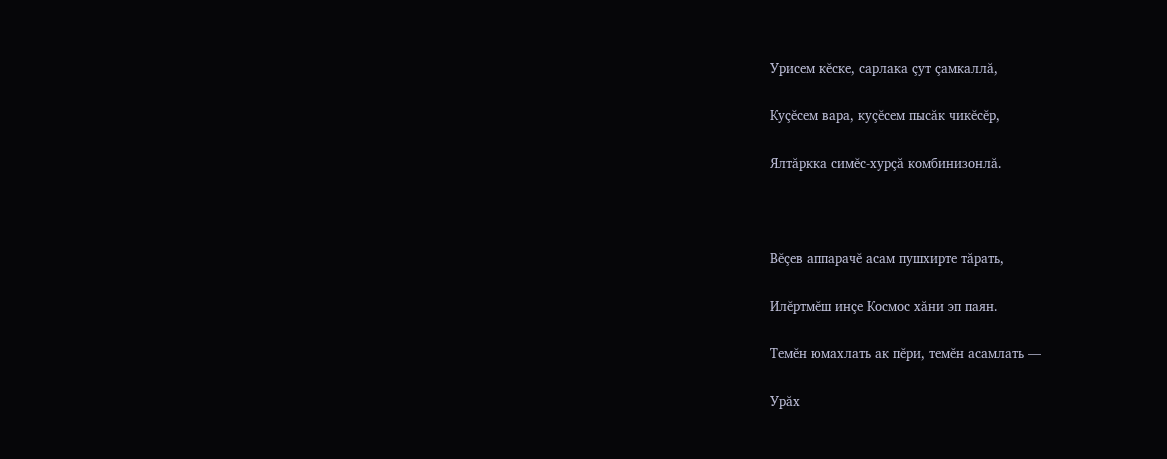Урисем кĕске, сарлака çут çамкаллă,

Куçĕсем вара, куçĕсем пысăк чикĕсĕр,

Ялтăркка симĕс-хурçă комбинизонлă.



Вĕçев аппарачĕ асам пушхирте тăрать,

Илĕртмĕш инçе Космос хăни эп паян.

Темĕн юмахлать ак пĕри, темĕн асамлать —

Урăх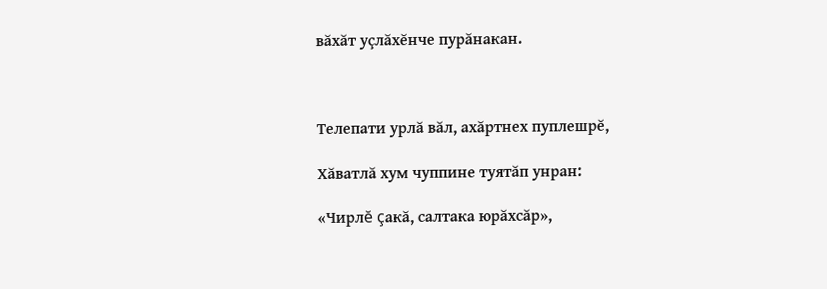вăхăт уçлăхĕнче пурăнакан.



Телепати урлă вăл, ахăртнех пуплешрĕ,

Хăватлă хум чуппине туятăп унран:

«Чирлĕ çакă, салтака юрăхсăр»,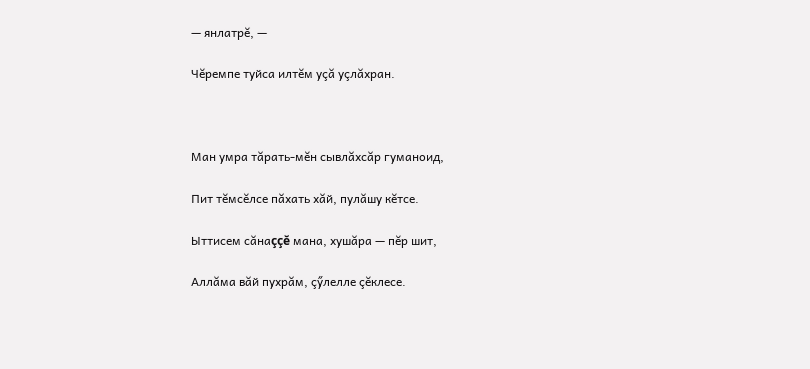— янлатрĕ, —

Чĕремпе туйса илтĕм уçă уçлăхран.



Ман умра тăрать-мĕн сывлăхсăр гуманоид,

Пит тĕмсĕлсе пăхать хăй, пулăшу кĕтсе.

Ыттисем сăнаççĕ мана, хушăра — пĕр шит,

Аллăма вăй пухрăм, çӳлелле çĕклесе.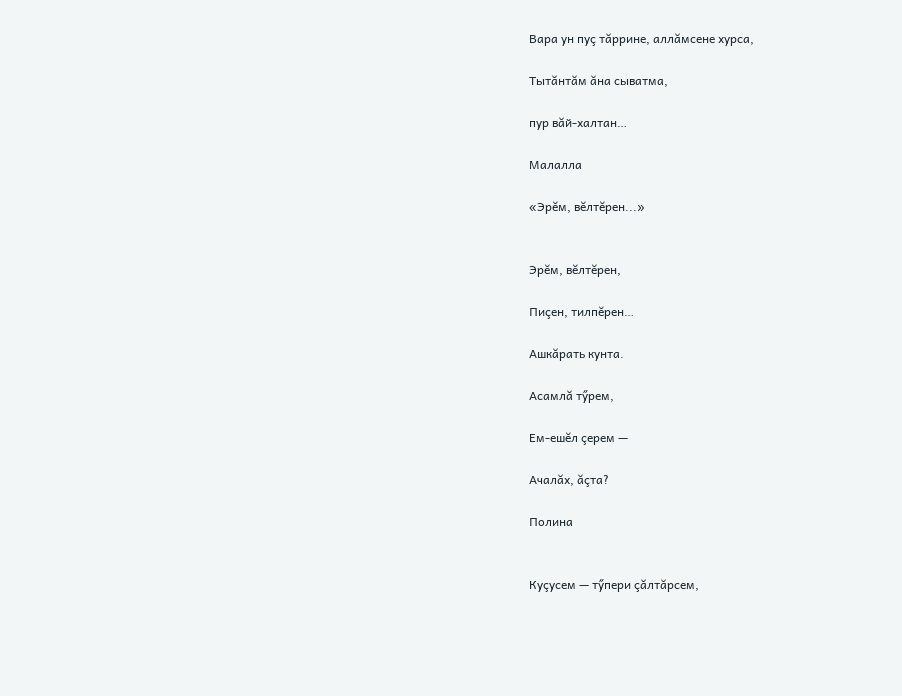Вара ун пуç тăррине, аллăмсене хурса,

Тытăнтăм ăна сыватма,

пур вăй-халтан…

Малалла

«Эрĕм, вĕлтĕрен...»


Эрĕм, вĕлтĕрен,

Пиçен, тилпĕрен…

Ашкăрать кунта.

Асамлă тӳрем,

Ем-ешĕл çерем —

Ачалăх, ăçта?

Полина


Куçусем — тӳпери çăлтăрсем,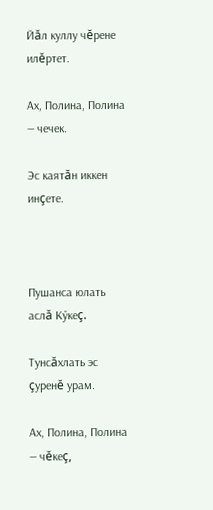Йăл куллу чĕрене илĕртет.

Ах, Полина, Полина — чечек.

Эс каятăн иккен инçете.



Пушанса юлать аслă Кӳкеç.

Тунсăхлать эс çуренĕ урам.

Ах, Полина, Полина — чĕкеç,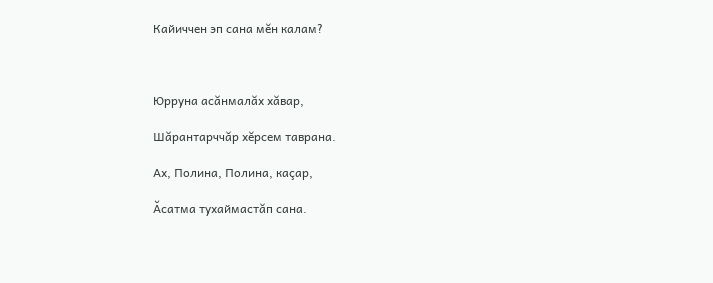Кайиччен эп сана мĕн калам?



Юрруна асăнмалăх хăвар,

Шăрантарччăр хĕрсем таврана.

Ах, Полина, Полина, каçар,

Ăсатма тухаймастăп сана.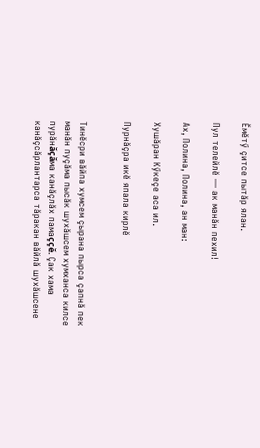Ĕмĕтӳ çитсе пытăр ялан.

Пул телейлĕ — ак манăн пехил!

Ах, Полина, Полина, ан ман:

Хушăран Кӳкеçе аса ил.

Пурнăçра икĕ япала кирлĕ


Тинĕсри вăйпа хумсем çырана пырса çапнă пек манăн пуçăма пысăк шухăшсем хумханса килсе пурăнăçăма канăçлăх памаççĕ. Çак хама канăçсăрлантарса тăракан вăйлă шухăшсене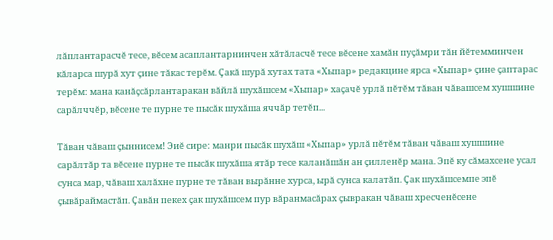лăплантарасчĕ тесе, вĕсем асаплантарнинчен хăтăласчĕ тесе вĕсене хамăн пуçăмри тăн йĕтемминчен кăларса шурă хут çине тăкас терĕм. Çакă шурă хутах тата «Хыпар» редакцине ярса «Хыпар» çине çаптарас терĕм: мана канăçсăрлантаракан вăйлă шухăшсем «Хыпар» хаçачĕ урлă пĕтĕм тăван чăвашсем хушшине сарăлччĕр, вĕсене те пурне те пысăк шухăша яччăр тетĕп...

Тăван чăваш çыннисем! Эиĕ сире: манри пысăк шухăш «Хыпар» урлă пĕтĕм тăван чăваш хушшине сарăлтăр та вĕсене пурне те пысăк шухăша ятăр тесе каланăшăн ан çилленĕр мана. Эпĕ ку сăмахсене усал сунса мар, чăваш халăхне пурне те тăван вырăнне хурса, ырă сунса калатăп. Çак шухăшсемпе эпĕ çывăраймастăп. Çавăн пекех çак шухăшсем пур вăранмасăрах çывракан чăваш хресченĕсене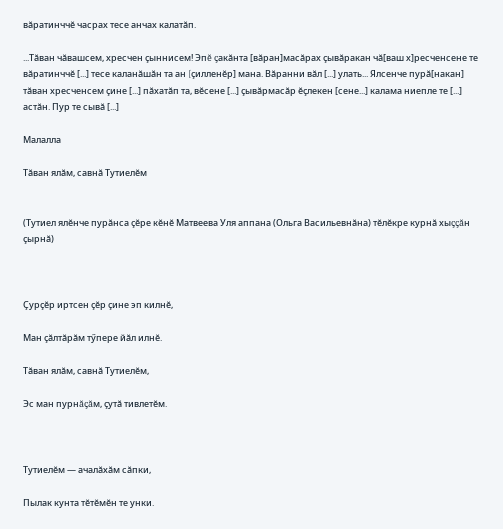вăратинччĕ часрах тесе анчах калатăп.

...Тăван чăвашсем, хресчен çыннисем! Эпĕ çакăнта [вăран]масăрах çывăракан чă[ваш х]ресченсене те вăратинччĕ [...] тесе каланăшăн та ан [çилленĕр] мана. Вăранни вăл [...] улать... Ялсенче пурă[накан] тăван хресченсем çине [...] пăхатăп та, вĕсене [...] çывăрмасăр ĕçлекен [сене...] калама ниепле те [...] астăн. Пур те сывă [...]

Малалла

Тăван ялăм, савнă Тутиелĕм


(Тутиел ялĕнче пурăнса çĕре кĕнĕ Матвеева Уля аппана (Ольга Васильевнăна) тĕлĕкре курнă хыççăн çырнă)



Çурçĕр иртсен çĕр çине эп килнĕ,

Ман çăлтăрăм тӳпере йăл илнĕ.

Тăван ялăм, савнă Тутиелĕм,

Эс ман пурнăçăм, çутă тивлетĕм.



Тутиелĕм — ачалăхăм сăпки,

Пылак кунта тĕтĕмĕн те унки.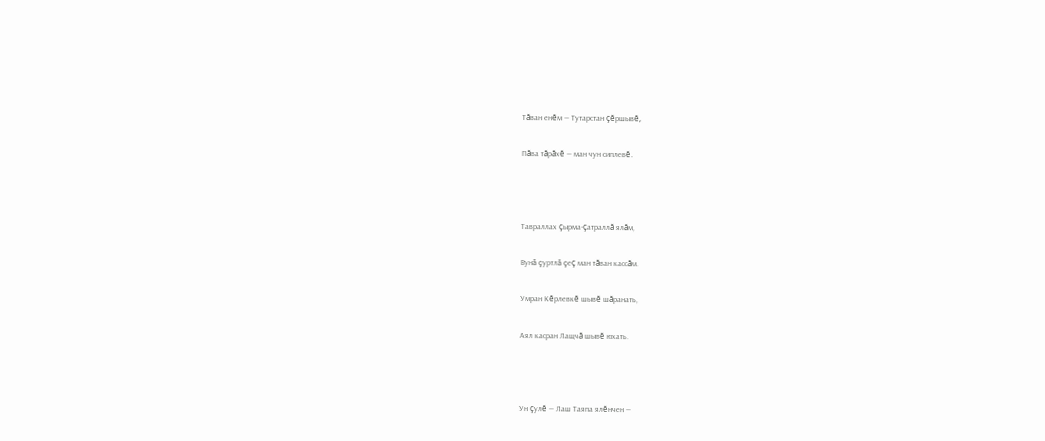Тăван енĕм — Тутарстан çĕршывĕ,

Пăва тăрăхĕ — ман чун сиплевĕ.



Тавраллах çырма-çатраллă ялăм,

Вунă çуртлă çеç ман тăван кассăм.

Умран Кĕрлевкĕ шывĕ шăранать,

Аял касран Лащчă шывĕ юхать.



Ун çулĕ — Лаш Таяпа ялĕнчен —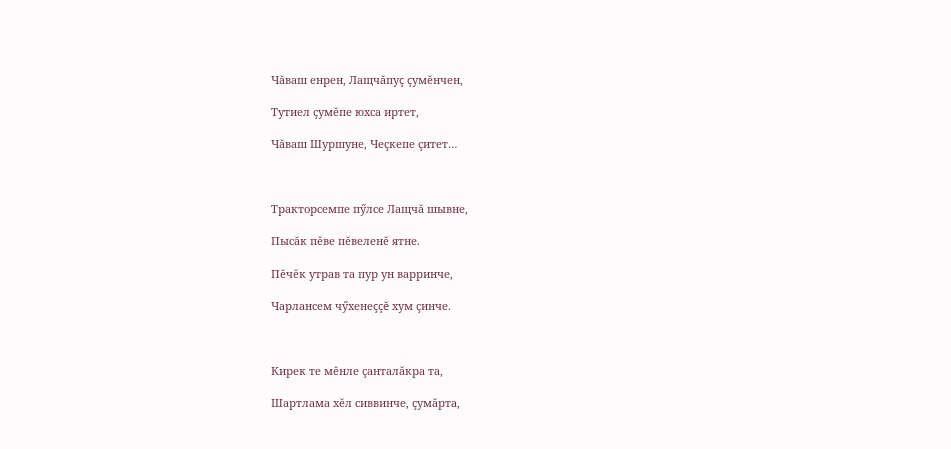Чăваш енрен, Лащчăпуç çумĕнчен,

Тутиел çумĕпе юхса иртет,

Чăваш Шуршуне, Чеçкепе çитет…



Тракторсемпе пӳлсе Лащчă шывне,

Пысăк пĕве пĕвеленĕ ятне.

Пĕчĕк утрав та пур ун варринче,

Чарлансем чӳхенеççĕ хум çинче.



Кирек те мĕнле çанталăкра та,

Шартлама хĕл сиввинче, çумăрта,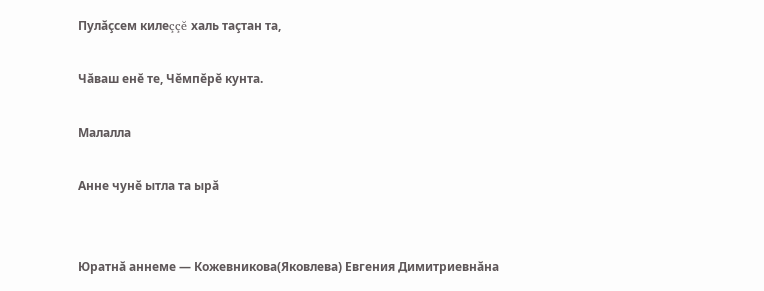Пулăçсем килеççĕ халь таçтан та,

Чăваш енĕ те, Чĕмпĕрĕ кунта.

Малалла

Анне чунĕ ытла та ырă


Юратнă аннеме — Кожевникова(Яковлева) Евгения Димитриевнăна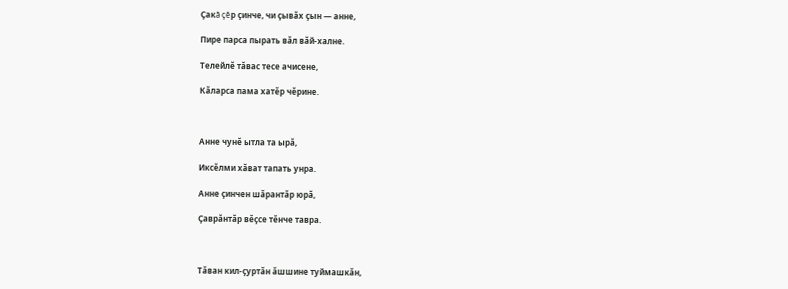Çакă çĕр çинче, чи çывăх çын — анне,

Пире парса пырать вăл вăй-халне.

Телейлĕ тăвас тесе ачисене,

Кăларса пама хатĕр чĕрине.



Анне чунĕ ытла та ырă,

Иксĕлми хăват тапать унра.

Анне çинчен шăрантăр юрă,

Çаврăнтăр вĕçсе тĕнче тавра.



Тăван кил-çуртăн ăшшине туймашкăн,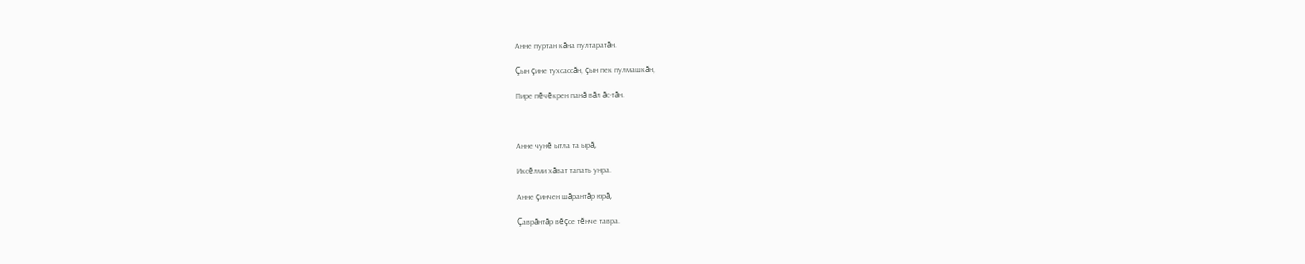Анне пуртан кăна пултаратăн.

Çын çине тухсассăн, çын пек пулмашкăн,

Пире пĕчĕкрен панă вăл ăс-тăн.



Анне чунĕ ытла та ырă,

Иксĕлми хăват тапать унра.

Анне çинчен шăрантăр юрă,

Çаврăнтăр вĕçсе тĕнче тавра.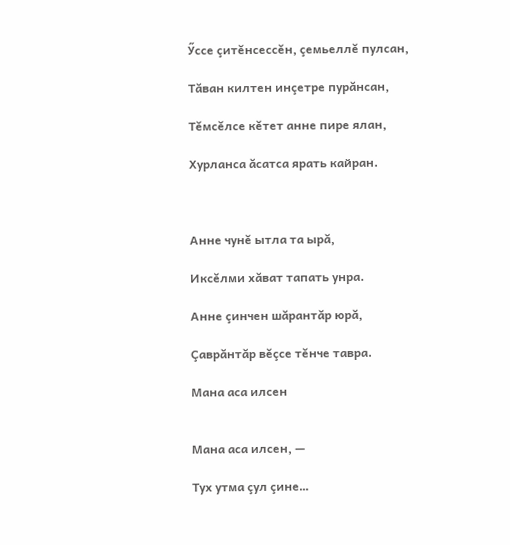Ӳссе çитĕнсессĕн, çемьеллĕ пулсан,

Тăван килтен инçетре пурăнсан,

Тĕмсĕлсе кĕтет анне пире ялан,

Хурланса ăсатса ярать кайран.



Анне чунĕ ытла та ырă,

Иксĕлми хăват тапать унра.

Анне çинчен шăрантăр юрă,

Çаврăнтăр вĕçсе тĕнче тавра.

Мана аса илсен


Мана аса илсен, —

Тух утма çул çине…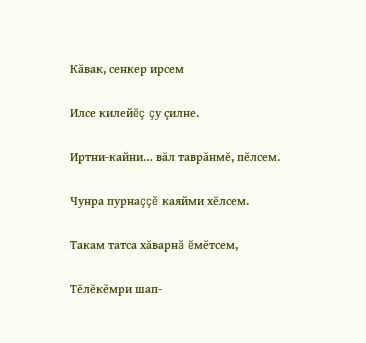Кăвак, сенкер ирсем

Илсе килейĕç çу çилне.

Иртни-кайни… вăл таврăнмĕ, пĕлсем.

Чунра пурнаççĕ каяйми хĕлсем.

Такам татса хăварнă ĕмĕтсем,

Тĕлĕкĕмри шап-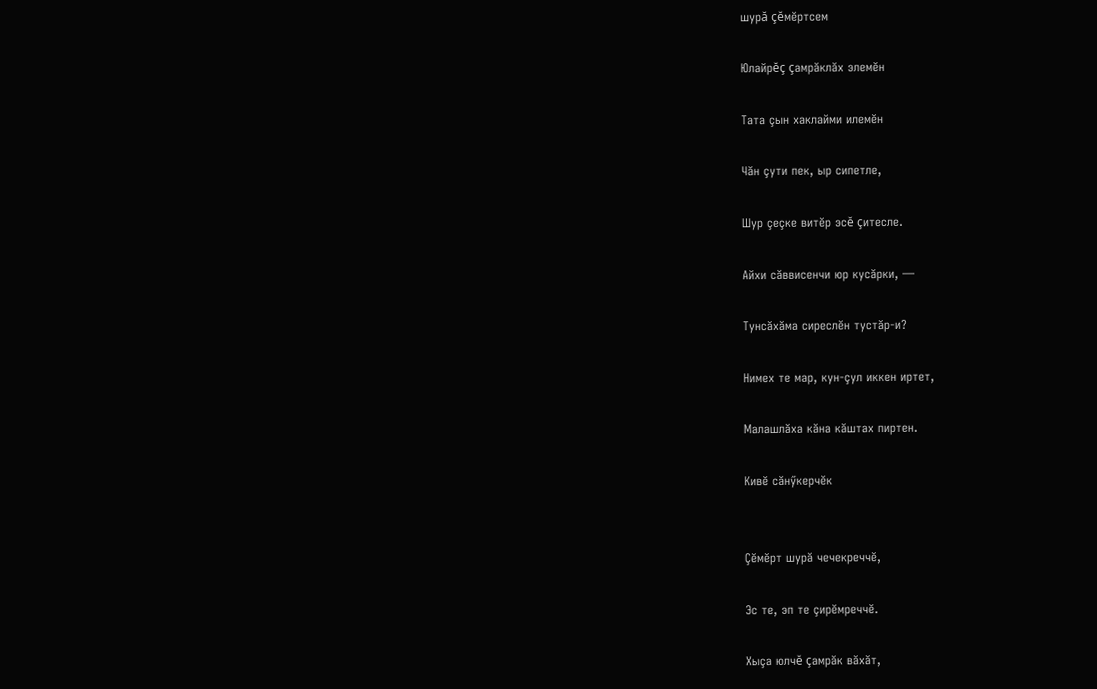шурă çĕмĕртсем

Юлайрĕç çамрăклăх элемĕн

Тата çын хаклайми илемĕн

Чăн çути пек, ыр сипетле,

Шур çеçке витĕр эсĕ çитесле.

Айхи сăввисенчи юр кусăрки, —

Тунсăхăма сиреслĕн тустăр-и?

Нимех те мар, кун-çул иккен иртет,

Малашлăха кăна кăштах пиртен.

Кивĕ сăнӳкерчĕк


Çĕмĕрт шурă чечекреччĕ,

Эс те, эп те çирĕмреччĕ.

Хыçа юлчĕ çамрăк вăхăт,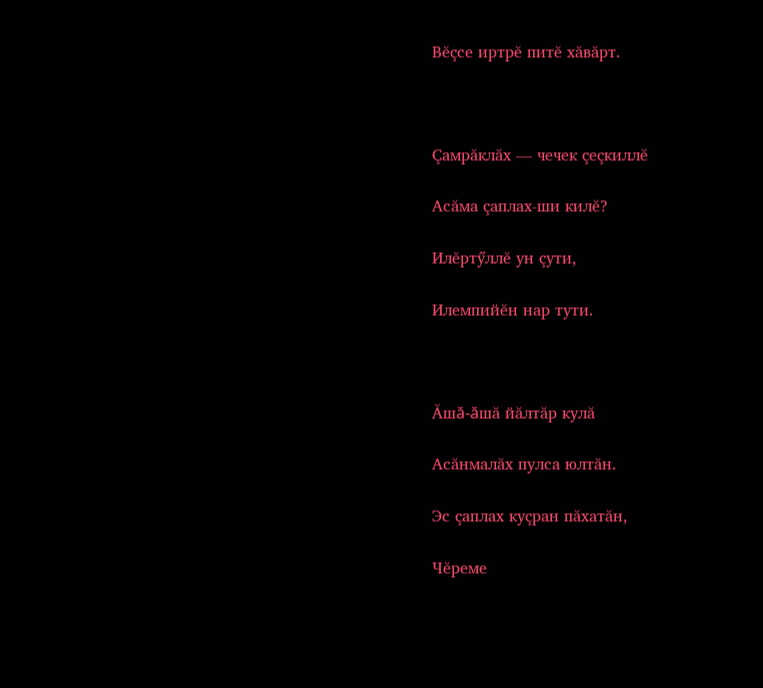Вĕçсе иртрĕ питĕ хăвăрт.



Çамрăклăх — чечек çеçкиллĕ

Асăма çаплах-ши килĕ?

Илĕртӳллĕ ун çути,

Илемпийĕн нар тути.



Ăшă-ăшă йăлтăр кулă

Асăнмалăх пулса юлтăн.

Эс çаплах куçран пăхатăн,

Чĕреме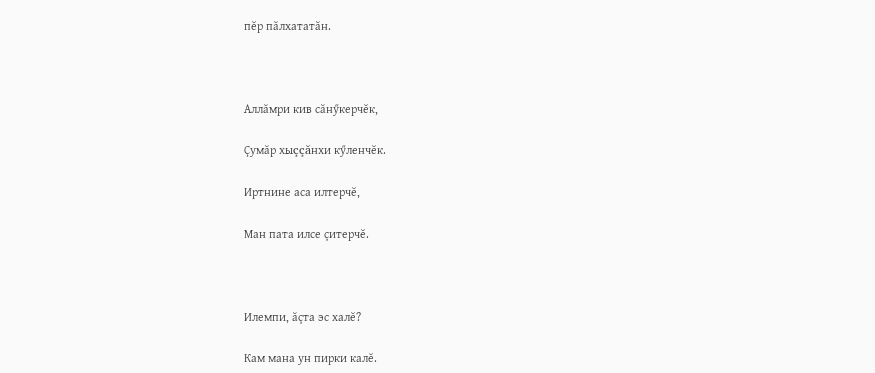пĕр пăлхататăн.



Аллăмри кив сăнӳкерчĕк,

Çумăр хыççăнхи кӳленчĕк.

Иртнине аса илтерчĕ,

Ман пата илсе çитерчĕ.



Илемпи, ăçта эс халĕ?

Кам мана ун пирки калĕ.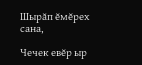Шырăп ĕмĕрех сана,

Чечек евĕр ыр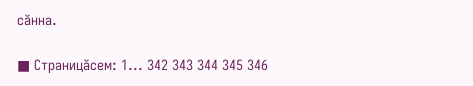сăнна.

■ Страницăсем: 1... 342 343 344 345 346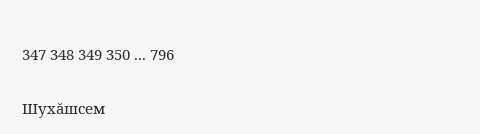347 348 349 350 ... 796

Шухăшсем